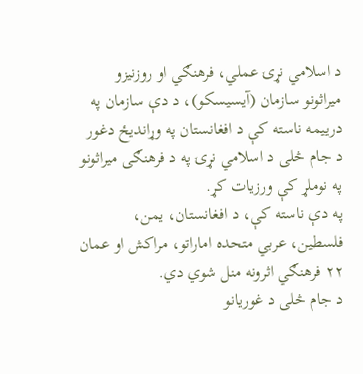د اسلامي نړۍ عملي، فرهنګي او روزنیزو میراثونو سازمان (آیسیسکو)، د دې سازمان په درییمه ناسته کې د افغانستان په وړاندیځ دغور د جام څلی د اسلامي نړۍ په د فرهنګی میراثونو په نوملړ کې ورزیات کړ.
په دې ناسته کې، د افغانستان، یمن، فلسطین، عربي متحده اماراتو، مراکش او عمان ۲۲ فرهنګي اثرونه منل شوي دي.
د جام څلی د غوریانو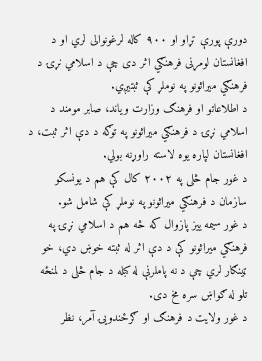دورې پورې تړاو او ۹۰۰ کاله لرغونوالی لري او د افغانستان لومړنی فرهنګي اثر دی چې د اسلامي نړۍ د فرهنګي میراثونو په نوملړ کې ثبتیږي.
د اطلاعاتو او فرهنګ وزارت ویاند، صابر مومند د اسلامي نړۍ د فرهنګي میراثونو په توګه د دې اثر ثبت، د افغانستان لپاره یوه لاسته راوړنه بولي.
د غور جام څلی په ۲۰۰۲ کال کې هم د یونسکو سازمان د فرهنګي میراثونو په نوملړ کې شامل شو.
د غور سیمه ییز پازوال که څه هم د اسلامي نړۍ په فرهنګي میراثونو کې د دې اثر له ثبته خوښ دي، خو ټینګار لري چې د نه پاملرنې له کبله د جام څلی د لمنځه تلو له ګواښ سره مخ دی.
د غور ولایت د فرهنګ او ګرځندویۍ آمر، نظر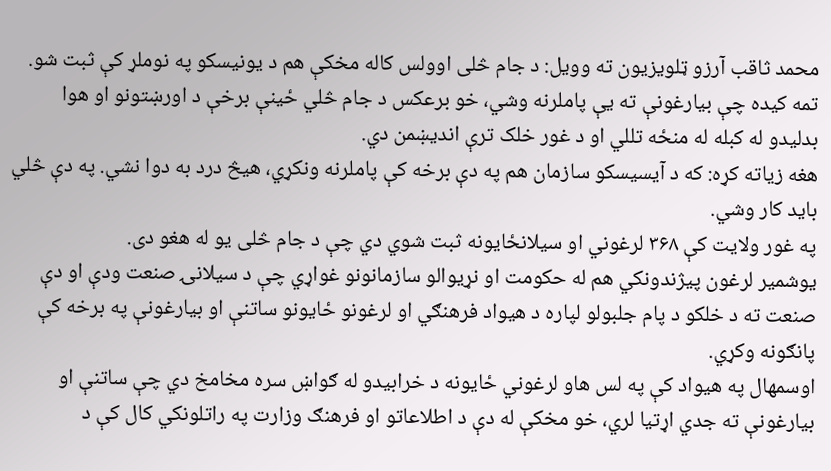محمد ثاقب آرزو ټلویزیون ته وویل: د جام څلی اوولس کاله مخکې هم د یونیسکو په نوملړ کې ثبت شو. تمه کیده چې بیارغونې ته یې پاملرنه وشي، خو برعکس د جام څلي ځینې برخې د اورښتونو او هوا بدلیدو له کبله له منځه تللي او د غور خلک ترې اندیښمن دي.
هغه زیاته کړه: که د آیسیسکو سازمان هم په دې برخه کې پاملرنه ونکړي، هیڅ درد به دوا نشي. په دې څلي باید کار وشي.
په غور ولایت کې ۳۶۸ لرغوني او سیلانځایونه ثبت شوي دي چې د جام څلی یو له هغو دی.
یوشمیر لرغون پیژندونکي هم له حکومت او نړیوالو سازمانونو غواړي چې د سیلانۍ صنعت ودې او دې صنعت ته د خلکو د پام جلبولو لپاره د هیواد فرهنګي او لرغونو ځایونو ساتنې او بیارغونې په برخه کې پانګونه وکړي.
اوسمهال په هیواد کې په لس هاو لرغوني ځایونه د خرابیدو له ګواښ سره مخامخ دي چې ساتنې او بیارغونې ته جدي اړتیا لري، خو مخکې له دې د اطلاعاتو او فرهنګ وزارت په راتلونکي کال کې د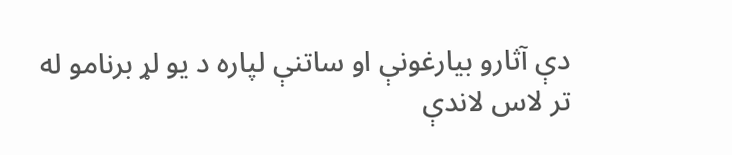دې آثارو بیارغونې او ساتنې لپاره د یو لړ برنامو له تر لاس لاندې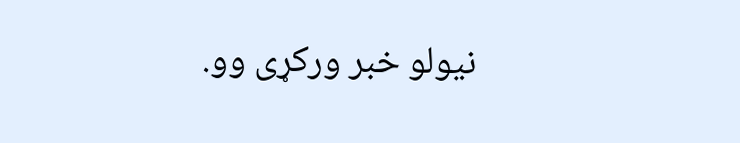نیولو خبر ورکړی وو.